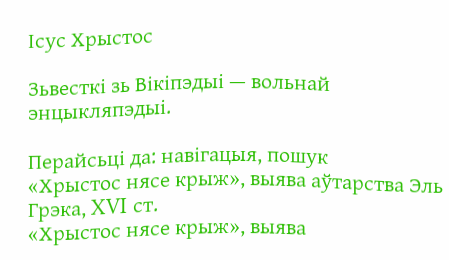Ісус Хрыстос

Зьвесткі зь Вікіпэдыі — вольнай энцыкляпэдыі.

Перайсьці да: навігацыя, пошук
«Хрыстос нясе крыж», выява аўтарства Эль Грэка, XVI ст.
«Хрыстос нясе крыж», выява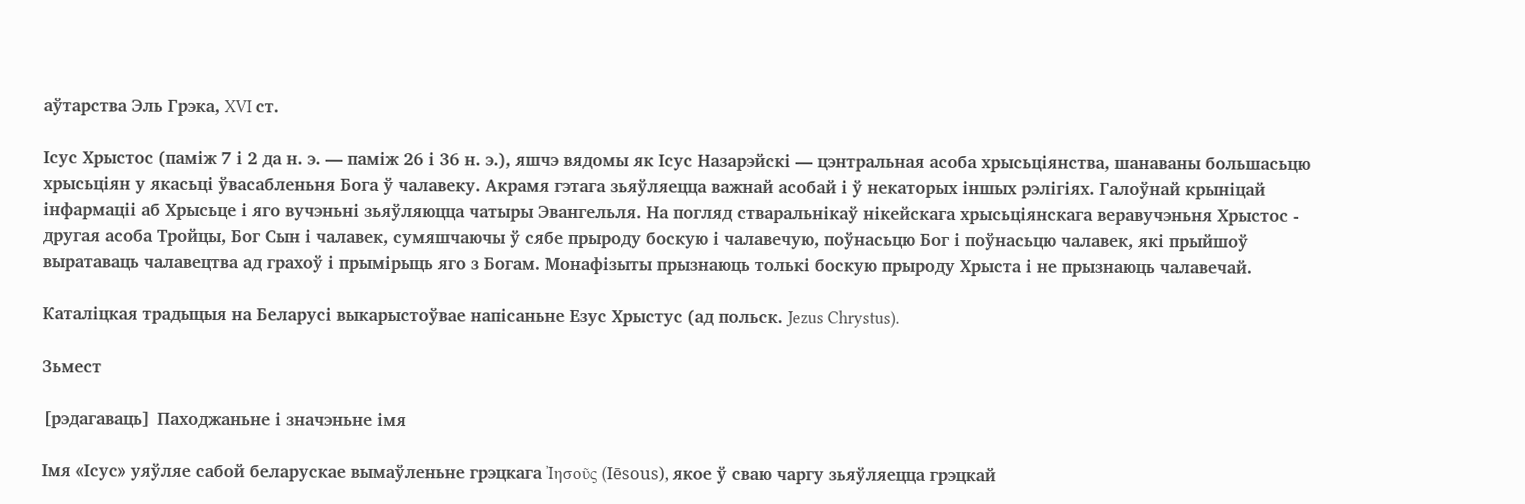аўтарства Эль Грэка, XVI ст.

Ісус Хрыстос (паміж 7 і 2 да н. э. — паміж 26 і 36 н. э.), яшчэ вядомы як Ісус Назарэйскі — цэнтральная асоба хрысьціянства, шанаваны большасьцю хрысьціян у якасьці ўвасабленьня Бога ў чалавеку. Акрамя гэтага зьяўляецца важнай асобай і ў некаторых іншых рэлігіях. Галоўнай крыніцай інфармаціі аб Хрысьце і яго вучэньні зьяўляюцца чатыры Эвангельля. На погляд стваральнікаў нікейскага хрысьціянскага веравучэньня Хрыстос - другая асоба Тройцы, Бог Сын і чалавек, сумяшчаючы ў сябе прыроду боскую і чалавечую, поўнасьцю Бог і поўнасьцю чалавек, які прыйшоў выратаваць чалавецтва ад грахоў і прымірыць яго з Богам. Монафізыты прызнаюць толькі боскую прыроду Хрыста і не прызнаюць чалавечай.

Каталіцкая традыцыя на Беларусі выкарыстоўвае напісаньне Езус Хрыстус (ад польск. Jezus Chrystus).

Зьмест

[рэдагаваць] Паходжаньне і значэньне імя

Імя «Ісус» уяўляе сабой беларускае вымаўленьне грэцкага Ἰησοῦς (Iēsous), якое ў сваю чаргу зьяўляецца грэцкай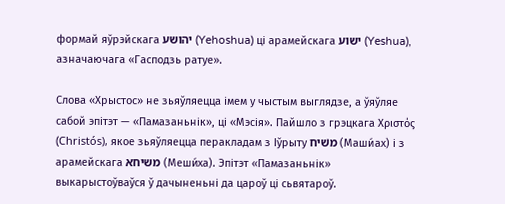формай яўрэйскага יהושע (Yehoshua) ці арамейскага ישוע (Yeshua), азначаючага «Гасподзь ратуе».

Слова «Хрыстос» не зьяўляецца імем у чыстым выглядзе, а ўяўляе сабой эпітэт — «Памазаньнік», ці «Мэсія». Пайшло з грэцкага Χριστός (Christós), якое зьяўляецца перакладам з Іўрыту משׁיח (Маши́ах) і з арамейскага משיחא (Меши́ха). Эпітэт «Памазаньнік» выкарыстоўваўся ў дачыненьні да цароў ці сьвятароў.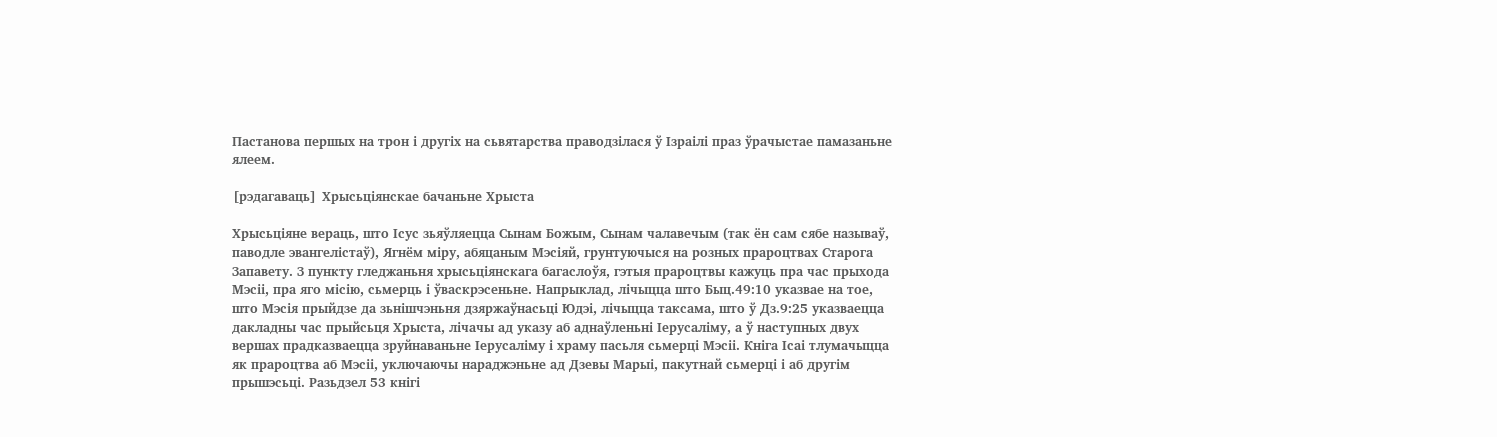Пастанова першых на трон і другіх на сьвятарства праводзілася ў Ізраілі праз ўрачыстае памазаньне ялеем.

[рэдагаваць] Хрысьціянскае бачаньне Хрыста

Хрысьціяне вераць, што Ісус зьяўляецца Сынам Божым, Сынам чалавечым (так ён сам сябе называў, паводле эвангелістаў), Ягнём міру, абяцаным Мэсіяй, грунтуючыся на розных прароцтвах Старога Запавету. З пункту гледжаньня хрысьціянскага багаслоўя, гэтыя прароцтвы кажуць пра час прыхода Мэсіі, пра яго місію, сьмерць і ўваскрэсеньне. Напрыклад, лічыцца што Быц.49:10 указвае на тое, што Мэсія прыйдзе да зьнішчэньня дзяржаўнасьці Юдэі, лічыцца таксама, што ў Дз.9:25 указваецца дакладны час прыйсьця Хрыста, лічачы ад указу аб аднаўленьні Іерусаліму, а ў наступных двух вершах прадказваецца зруйнаваньне Іерусаліму і храму пасьля сьмерці Мэсіі. Кніга Ісаі тлумачыцца як прароцтва аб Мэсіі, уключаючы нараджэньне ад Дзевы Марыі, пакутнай сьмерці і аб другім прышэсьці. Разьдзел 53 кнігі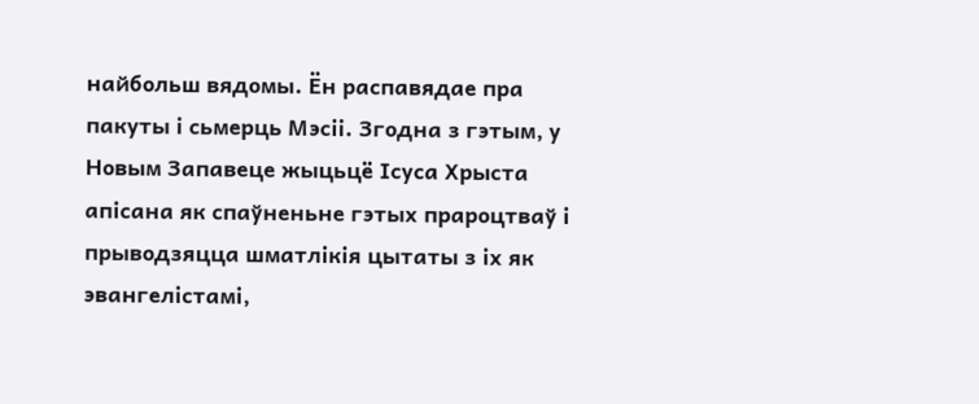найбольш вядомы. Ён распавядае пра пакуты і сьмерць Мэсіі. Згодна з гэтым, у Новым Запавеце жыцьцё Ісуса Хрыста апісана як спаўненьне гэтых прароцтваў і прыводзяцца шматлікія цытаты з іх як эвангелістамі,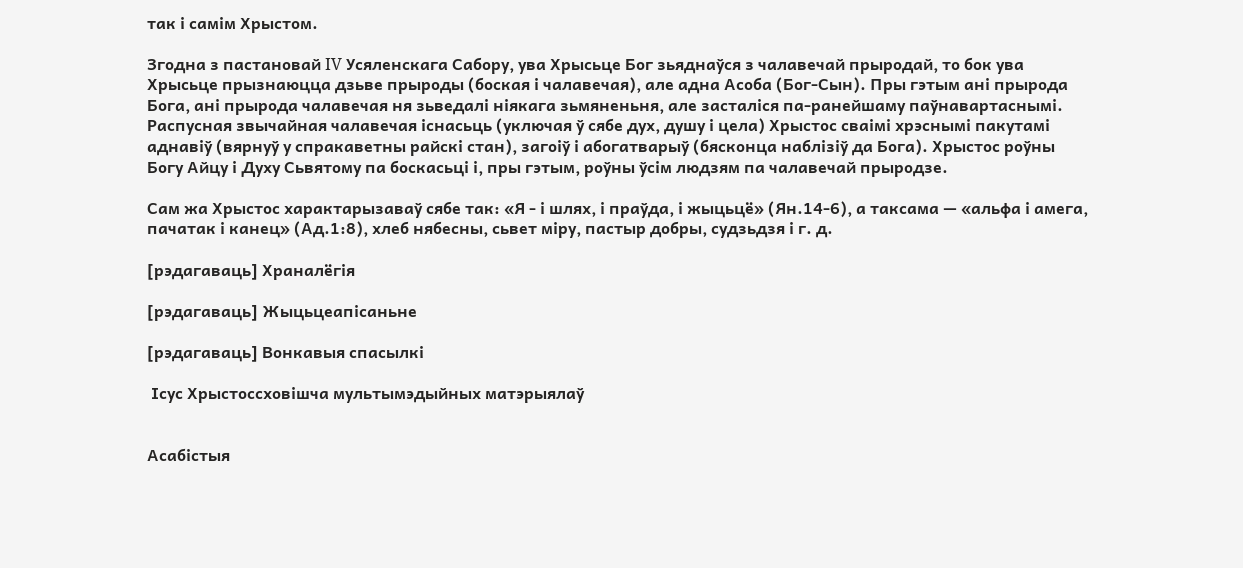так і самім Хрыстом.

Згодна з пастановай IV Усяленскага Сабору, ува Хрысьце Бог зьяднаўся з чалавечай прыродай, то бок ува Хрысьце прызнаюцца дзьве прыроды (боская і чалавечая), але адна Асоба (Бог-Сын). Пры гэтым ані прырода Бога, ані прырода чалавечая ня зьведалі ніякага зьмяненьня, але засталіся па-ранейшаму паўнавартаснымі. Распусная звычайная чалавечая існасьць (уключая ў сябе дух, душу і цела) Хрыстос сваімі хрэснымі пакутамі аднавіў (вярнуў у спракаветны райскі стан), загоіў і абогатварыў (бясконца наблізіў да Бога). Хрыстос роўны Богу Айцу і Духу Сьвятому па боскасьці і, пры гэтым, роўны ўсім людзям па чалавечай прыродзе.

Сам жа Хрыстос характарызаваў сябе так: «Я - і шлях, і праўда, і жыцьцё» (Ян.14-6), а таксама — «альфа і амега, пачатак і канец» (Ад.1:8), хлеб нябесны, сьвет міру, пастыр добры, судзьдзя і г. д.

[рэдагаваць] Храналёгія

[рэдагаваць] Жыцьцеапісаньне

[рэдагаваць] Вонкавыя спасылкі

 Ісус Хрыстоссховішча мультымэдыйных матэрыялаў


Асабістыя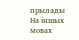прылады
На іншых мовах